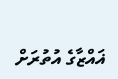ޣައްޒާގެ އުތުރަށް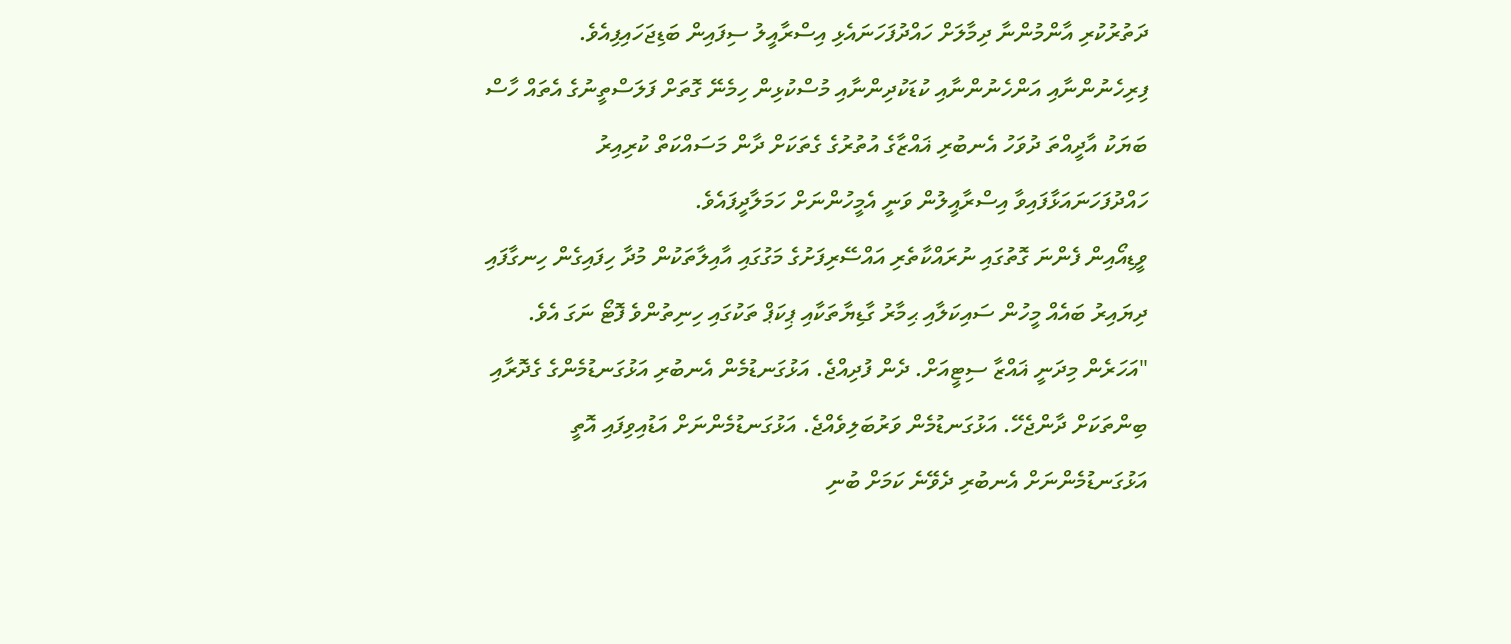ދަތުރުކުރި އާންމުންނާ ދިމާލަށް ހައްދުފަހަނައެޅި އިސްރާއީލު ސިފައިން ބަޑިޖަހައިފިއެވެ.
ފިރިހެނުންނާއި އަންހެނުންނާއި ކުޑަކުދިންނާއި މުސްކުޅިން ހިމެނޭ ގޮތަށް ފަލަސްތީނުގެ އެތައް ހާސް ބަޔަކު އާދީއްތަ ދުވަހު އެނބުރި ޣައްޒާގެ އުތުރުގެ ގެތަކަށް ދާން މަސައްކަތް ކުރިއިރު ހައްދުފަހަނައަޅާފައިވާ އިސްރާއީލުން ވަނީ އެމީހުންނަށް ހަމަލާދީފައެވެ.
ވީޑިއޯއިން ފެންނަ ގޮތުގައި ނުރައްކާތެރި އައްސޭރިފަށުގެ މަގުގައި އާއިލާތަކުން މުދާ ހިފައިގެން ހިނގާފައި ދިޔައިރު ބައެއް މީހުން ސައިކަލާއި ޙިމާރު ގާޑިޔާތަކާއި ޕިކަޕް ތަކުގައި ހިނިތުންވެ ފޮޓޯ ނަގަ އެވެ.
"އަހަރެން މިދަނީ ޣައްޒާ ސިޓީއަށް. ދެން ފުދިއްޖެ. އަޅުގަނޑުމެން އެނބުރި އަޅުގަނޑުމެންގެ ގެދޮރާއި ބިންތަކަށް ދާންޖެހޭ. އަޅުގަނޑުމެން ވަރުބަލިވެއްޖެ. އަޅުގަނޑުމެންނަށް އަޑުއިވިފައި އޮތީ އަޅުގަނޑުމެންނަށް އެނބުރި ދެވޭނެ ކަމަށް ބުނި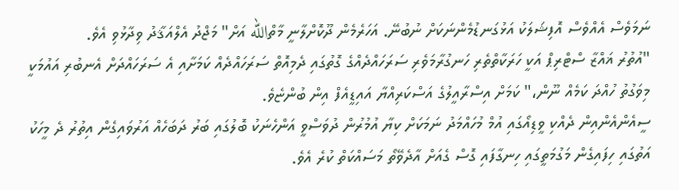ނަމަވެސް އެއްވެސް އޮފިޝަލަކު އަޅުގަނޑުމެންނަކަށް ނުބުނޭ. އަހަރެމެން ދޫކޮށްލާނީ މާތްالله އަށް" މަޖްދު އެލްއަޤާދު ވިދާޅުވި އެވެ.
"އުތުރު ޣައްޒާ ސްޓްރިޕް އަކީ ހަރަކާތްތެރި ހަނގުރާމަވެރި ސަރަހައްދެއްގެ ގޮތުގައި ދެމިއޮތް ސަރަހައްދެއް ކަމަށާއި އެ ސަރަހައްދަށް އެނބުރި އައުމަކީ މިވަގުތު ހުއްދަ ކަމެއް ނޫން،" ކަމަށް އިސްރާއީލުގެ އަސްކަރިއްޔާ އައިޑީއެފް އިން ބުންޏެވެ.
ސީއެންއެންއިން ދެއްކި ވީޑިއޯގައި އުމް މުހައްމަދު ނަމަކަށް ކިޔާ އުމުރުން ދުވަސްވީ އަންހެނަކު ބޮލުގައި ބަރު ދަބަހެއް އަރުވައިގެން އިތުރު ދެ މީހަކު އަތުގައި ހިފައިގެން މަގުމަތީގައި ހިނގާފައި ގޮސް ގެއަށް އާދެވޭތޯ މަސައްކަތް ކުރެ އެވެ.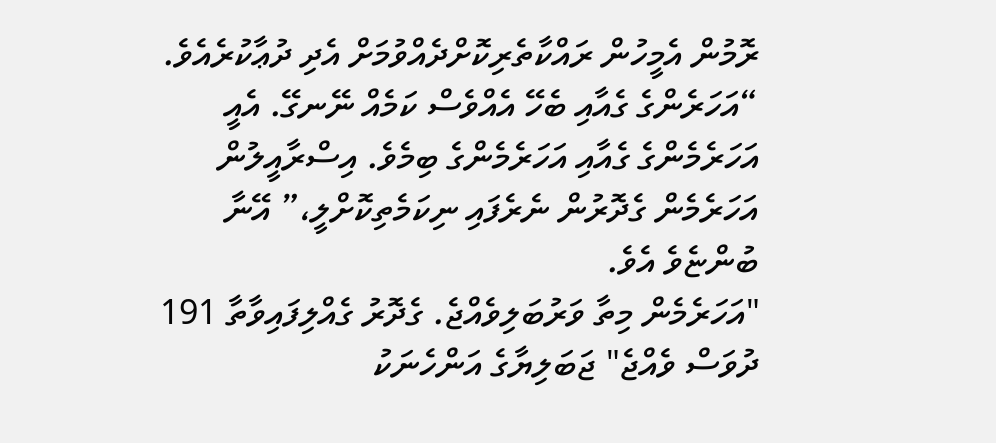ރޮމުން އެމީހުން ރައްކާތެރިކޮށްދެއްވުމަށް އެދި ދުޢާކުރެއެވެ.
“އަހަރެންގެ ގެއާއި ބެހޭ އެއްވެސް ކަމެއް ނޭނގޭ. އެއީ އަހަރެމެންގެ ގެއާއި އަހަރެމެންގެ ބިމެވެ. އިސްރާއީލުން އަހަރެމެން ގެދޮރުން ނެރެފައި ނިކަމެތިކޮށްލީ،” އޭނާ ބުންޏެވެ އެވެ.
"އަހަރެމެން މިތާ ވަރުބަލިވެއްޖެ. ގެދޮރު ގެއްލިފައިވާތާ 191 ދުވަސް ވެއްޖެ" ޖަބަލިޔާގެ އަންހެނަކު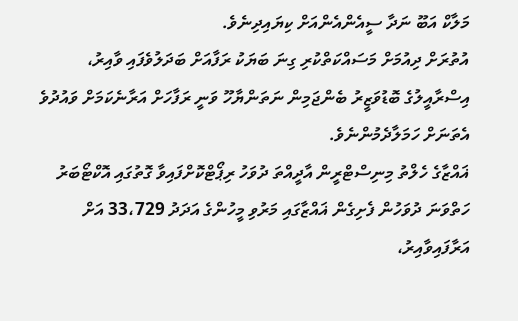މަލާކް އަބޫ ނަދާ ސީއެންއެންއަށް ކިޔައިދިނެވެ.
އުތުރަށް ދިއުމަށް މަސައްކަތްކުރި ގިނަ ބަޔަކު ރަފާއަށް ބަދަލުވެފައި ވާއިރު، އިސްރާއީލުގެ ބޮޑުވަޒީރު ބެންޖަމިން ނަތަންޔާހޫ ވަނީ ރަފާހަށް އަރާނެކަމަށް ވައުދުވެ އެތަނަށް ހަމަލާދެމުންނެވެ.
ޣައްޒާގެ ހެލްތު މިނިސްޓްރީން އާދީއްތަ ދުވަހު ރިޕޯޓްކޮށްފައިވާ ގޮތުގައި އޮކްޓޯބަރު ހަތްވަނަ ދުވަހުން ފެށިގެން ޣައްޒާގައި މަރުވި މީހުންގެ އަދަދު 33،729 އަށް އަރާފައިވާއިރު،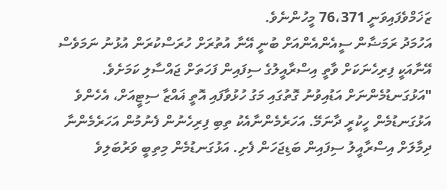ޒަޚަމްވެފައިވަނީ 76،371 މީހުންނެވެ.
އަހުމަދު ރަމަޟާން ސީއެންއެންއަށް ބުނީ އޭނާ އުތުރަށް ހުރަސްކުރަން އުޅުނު ނަމަވެސް އޭނާއަކީ ފިރިހެނަކަށް ވާތީ އިސްރާއީލުގެ ސިފައިން ފަހަތަށް ޖައްސާލި ކަމަށެވެ.
"އަޅުގަނޑުމެންނަށް އަޑުއިވުނު ގޮތުގައި މަގު ހުޅުވާފައި އޮތީ ޣައްޒާ ސިޓީއަށް، އެހެންވެ އަޅުގަނޑުމެން ހީކުރީ ދާނަމޭ. އަހަރެމެންނާއެކު ތިބި ފިރިހެނުން ފެނުމުން އަހަރެމެންނާ ދިމާލަށް އިސްރާއީލު ސިފައިން ބަޑިޖަހަން ފެށި. އަޅުގަނޑުމެން މިތިބީ ވަރުބަލިވެ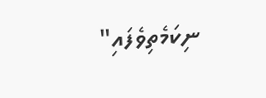ނިކަމެތިވެފައި"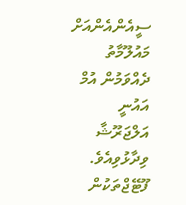ސީއެންއެންއަށް މައުލޫމާތު ދެއްވަމުން އުމް އައުނީ އަލްޖަރޫޝާ ވިދާޅުވިއެވެ.
ފޫޓޭޖްތަކުން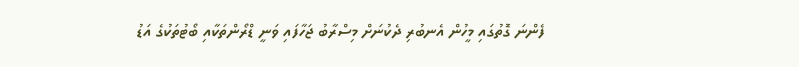ފެންނަ ގޮތުގައި މީހުން އެނބުރި ދެކުނަށް މިސްރާބު ޖަހާފައި ވަނީ ޑްރޯންތަކާއި ބޯޓުތަކުގެ އަޑު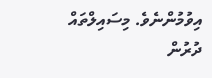އިވުމުންނެވެ. މިސައިލްތައް ދުރުން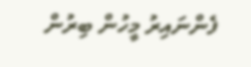ފެންނައިރު މީހުން ބިރުން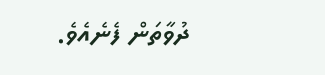ދުވާތަން ފެނެއެވެ.